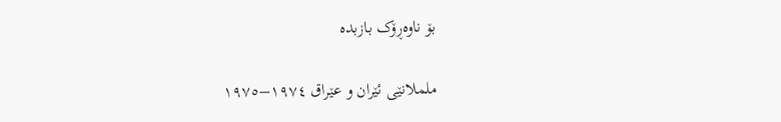بۆ ناوەڕۆک بازبدە

ململانێی ئێران و عێراق ١٩٧٤–١٩٧٥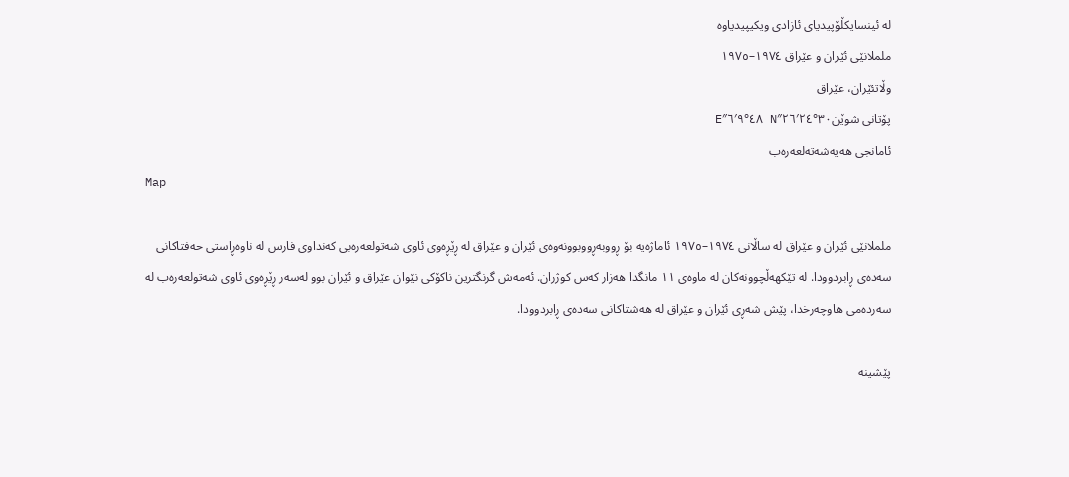لە ئینسایکڵۆپیدیای ئازادی ویکیپیدیاوە
ململانێی ئێران و عێراق ١٩٧٤–١٩٧٥
وڵاتئێران، عێراق
پۆتانی شوێن٣٠°٢٤′٢٦″N ٤٨°٩′٦″E
ئامانجی ھەیەشەتەلعەرەب
Map

ململانێی ئێران و عێراق لە ساڵانی ١٩٧٤–١٩٧٥ ئاماژەیە بۆ ڕووبەڕووبوونەوەی ئێران و عێراق لە ڕێڕەوی ئاوی شەتولعەرەبی کەنداوی فارس لە ناوەڕاستی حەفتاکانی سەدەی ڕابردوودا. لە تێکھەڵچوونەکان لە ماوەی ١١ مانگدا ھەزار کەس کوژران. ئەمەش گرنگترین ناکۆکی نێوان عێراق و ئێران بوو لەسەر ڕێڕەوی ئاوی شەتولعەرەب لە سەردەمی ھاوچەرخدا، پێش شەڕی ئێران و عێراق لە ھەشتاکانی سەدەی ڕابردوودا.

پێشینە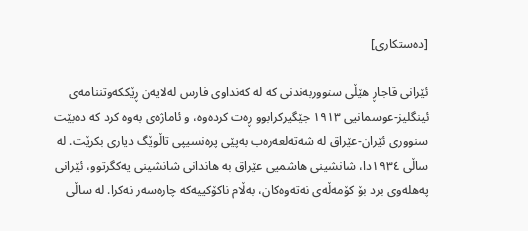[دەستکاری]

ئێرانی قاجاڕ ھێڵی سنووربەندنی کە لە کەنداوی فارس لەلایەن ڕێککەوتننامەی ئینگلیز-عوسمانیی ١٩١٣ جێگیرکرابوو ڕەت کردەوە، و ئاماژەی بەوە کرد کە دەبێت سنووری ئێران-عێراق لە شەتەلعەرەب بەپێی پرەنسیپی تاڵوێگ دیاری بکرێت. لە ساڵی ١٩٣٤دا، شانشینی ھاشمیی عێراق بە ھاندانی شانشینی یەکگرتوو، ئێرانی پەھلەوی برد بۆ کۆمەڵەی نەتەوەکان، بەڵام ناکۆکییەکە چارەسەر نەکرا. لە ساڵی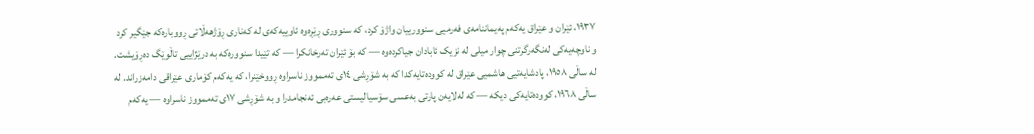١٩٣٧، ئێران و عێراق یەکەم پەیماننامەی فەرمیی سنوورییان واژۆ کرد، کە سنووری ڕێڕەوە ئاوییەکەی لە کەناری ڕۆژھەڵاتی ڕووبارەکە جێگیر کرد و ناوچەیەکی لەنگەرگرتنی چوار میلی لە نزیک ئابادان جیاکردەوە — کە بۆ ئێران تەرخانکرا — کە تێیدا سنوورەکە بە درێژاییی تاڵوێگ دەڕۆیشت. لە ساڵی ١٩٥٨، پادشایەتیی ھاشمیی عێراق لە کوودەتایەکدا کە بە شۆڕشی ١٤ی تەممووز ناسراوە ڕووخێنرا، کە یەکەم کۆماری عێراقی دامەزراند. لە ساڵی ١٩٦٨، کوودەتایەکی دیکە — کە لەلایەن پارتی بەعسی سۆسیالیستی عەرەبی ئەنجامدرا و بە شۆڕشی ١٧ی تەممووز ناسراوە — یەکەم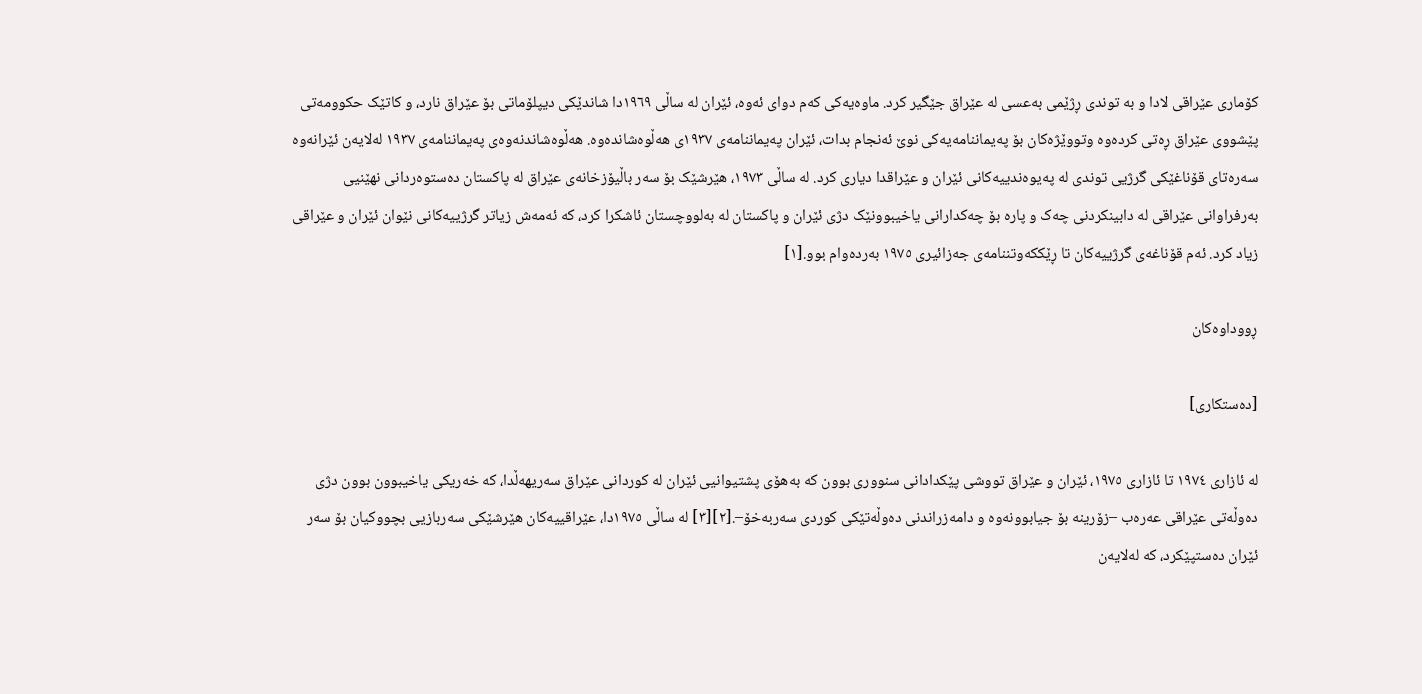کۆماری عێراقی لادا و بە توندی ڕژێمی بەعسی لە عێراق جێگیر کرد. ماوەیەکی کەم دوای ئەوە، ئێران لە ساڵی ١٩٦٩دا شاندێکی دیپلۆماتی بۆ عێراق نارد، و کاتێک حکوومەتی پێشووی عێراق ڕەتی کردەوە وتووێژەکان بۆ پەیماننامەیەکی نوێ ئەنجام بدات، ئێران پەیماننامەی ١٩٣٧ی ھەڵوەشاندەوە. ھەڵوەشاندنەوەی پەیماننامەی ١٩٣٧ لەلایەن ئێرانەوە سەرەتای قۆناغێکی گرژیی توندی لە پەیوەندییەکانی ئێران و عێراقدا دیاری کرد. لە ساڵی ١٩٧٣، ھێرشێک بۆ سەر باڵیۆزخانەی عێراق لە پاکستان دەستوەردانی نھێنیی بەرفراوانی عێراقی لە دابینکردنی چەک و پارە بۆ چەکدارانی یاخیبوونێک دژی ئێران و پاکستان لە بەلووچستان ئاشکرا کرد، کە ئەمەش زیاتر گرژییەکانی نێوان ئێران و عێراقی زیاد کرد. ئەم قۆناغەی گرژییەکان تا ڕێککەوتننامەی جەزائیری ١٩٧٥ بەردەوام بوو.[١]

ڕووداوەکان

[دەستکاری]

لە ئازاری ١٩٧٤ تا ئازاری ١٩٧٥، ئێران و عێراق تووشی پێکدادانی سنووری بوون کە بەھۆی پشتیوانیی ئێران لە کوردانی عێراق سەریھەڵدا، کە خەریکی یاخیبوون بوون دژی دەوڵەتی عێراقی عەرەب –زۆرینە بۆ جیابوونەوە و دامەزراندنی دەوڵەتێکی کوردی سەربەخۆ–.[٢][٣] لە ساڵی ١٩٧٥دا، عێراقییەکان ھێرشێکی سەربازیی بچووکیان بۆ سەر ئێران دەستپێکرد، کە لەلایەن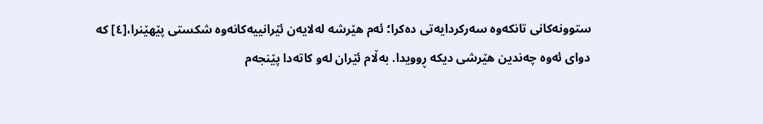ستوونەکانی تانکەوە سەرکردایەتی دەکرا؛ ئەم ھێرشە لەلایەن ئێرانییەکانەوە شکستی پێھێنرا،[٤] کە دوای ئەوە چەندین ھێرشی دیکە ڕوویدا. بەڵام ئێران لەو کاتەدا پێنجەم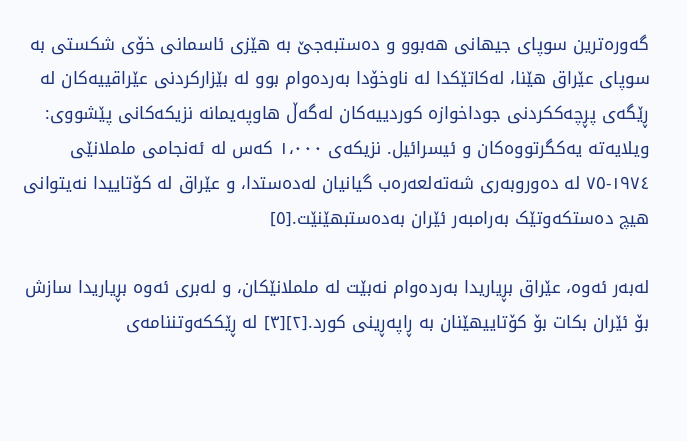گەورەترین سوپای جیھانی ھەبوو و دەستبەجێ بە ھێزی ئاسمانی خۆی شکستی بە سوپای عێراق ھێنا، لەکاتێکدا لە ناوخۆدا بەردەوام بوو لە بێزارکردنی عێراقییەکان لە ڕێگەی پڕچەککردنی جوداخوازە کوردییەکان لەگەڵ ھاوپەیمانە نزیکەکانی پێشووی: ویلایەتە یەکگرتووەکان و ئیسرائیل. نزیکەی ١،٠٠٠ کەس لە ئەنجامی ململانێی ١٩٧٤-٧٥ لە دەوروبەری شەتەلعەرەب گیانیان لەدەستدا، و عێراق لە کۆتاییدا نەیتوانی ھیچ دەستکەوتێک بەرامبەر ئێران بەدەستبھێنێت.[٥]

لەبەر ئەوە، عێراق بڕیاریدا بەردەوام نەبێت لە ململانێکان، و لەبری ئەوە بڕیاریدا سازش بۆ ئێران بکات بۆ کۆتاییھێنان بە ڕاپەڕینی کورد.[٢][٣] لە ڕێککەوتننامەی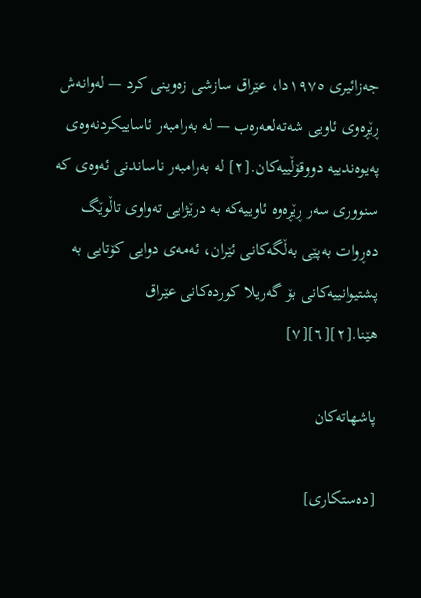جەزائیری ١٩٧٥دا، عێراق سازشی زەوینی کرد — لەوانەش ڕێڕەوی ئاویی شەتەلعەرەب — لە بەرامبەر ئاساییکردنەوەی پەیوەندییە دووقۆڵییەکان.[٢] لە بەرامبەر ناساندنی ئەوەی کە سنووری سەر ڕێڕەوە ئاوییەکە بە درێژایی تەواوی تاڵوێگ دەڕوات بەپێی بەڵگەکانی ئێران، ئەمەی دوایی کۆتایی بە پشتیوانییەکانی بۆ گەریلا کوردەکانی عێراق ھێنا.[٢][٦][٧]

پاشھاتەکان

[دەستکاری]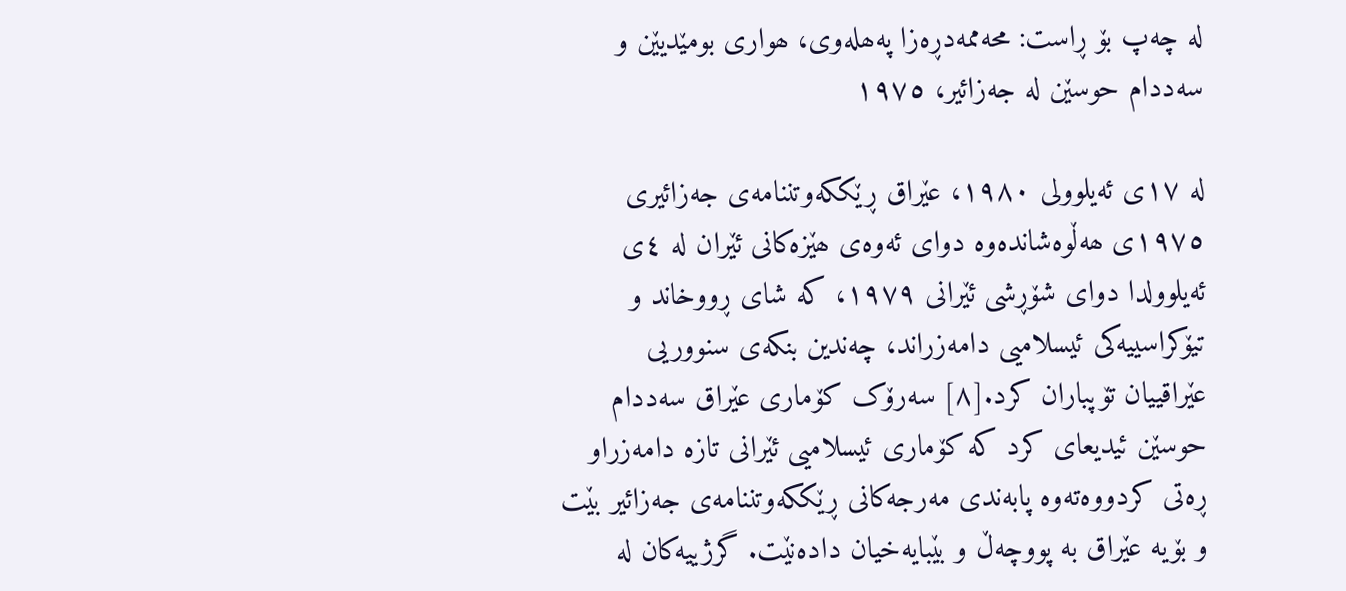لە چەپ بۆ ڕاست: محەممەدڕەزا پەھلەوی، ھواری بومێدیێن و سەددام حوسێن لە جەزائیر، ١٩٧٥

لە ١٧ی ئەیلوولی ١٩٨٠، عێراق ڕێککەوتننامەی جەزائیری ١٩٧٥ی ھەڵوەشاندەوە دوای ئەوەی ھێزەکانی ئێران لە ٤ی ئەیلوولدا دوای شۆڕشی ئێرانی ١٩٧٩، کە شای ڕووخاند و تیۆکراسییەکی ئیسلامیی دامەزراند، چەندین بنکەی سنووریی عێراقییان تۆپباران کرد.[٨] سەرۆک کۆماری عێراق سەددام حوسێن ئیدیعای کرد کە کۆماری ئیسلامیی ئێرانی تازە دامەزراو ڕەتی کردووەتەوە پابەندی مەرجەکانی ڕێککەوتننامەی جەزائیر بێت و بۆیە عێراق بە پووچەڵ و بێبایەخیان دادەنێت. گرژییەکان لە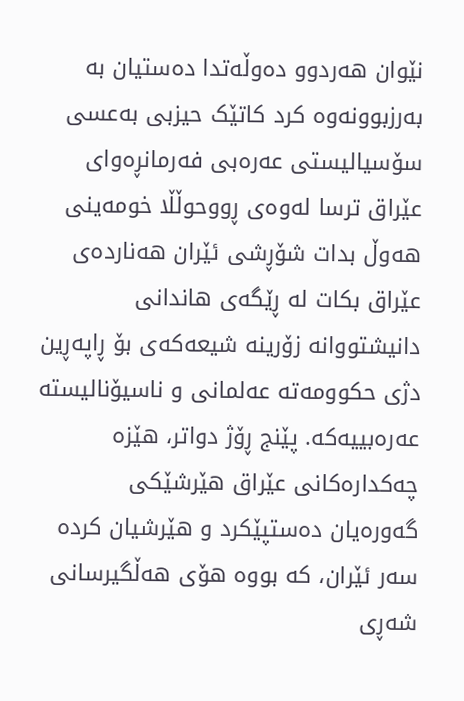نێوان ھەردوو دەوڵەتدا دەستیان بە بەرزبوونەوە کرد کاتێک حیزبی بەعسی سۆسیالیستی عەرەبی فەرمانڕەوای عێراق ترسا لەوەی ڕووحوڵڵا خومەینی ھەوڵ بدات شۆڕشی ئێران ھەناردەی عێراق بکات لە ڕێگەی ھاندانی دانیشتووانە زۆرینە شیعەکەی بۆ ڕاپەڕین دژی حکوومەتە عەلمانی و ناسیۆنالیستە عەرەبییەکە. پێنج ڕۆژ دواتر، ھێزە چەکدارەکانی عێراق ھێرشێکی گەورەیان دەستپێکرد و ھێرشیان کردە سەر ئێران، کە بووە ھۆی ھەڵگیرسانی شەڕی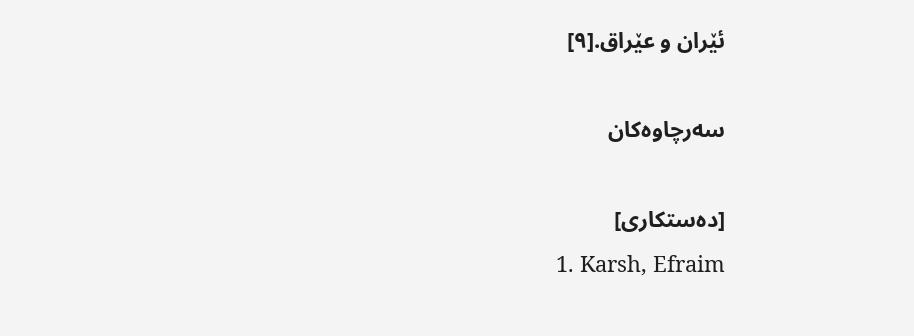ئێران و عێراق.[٩]

سەرچاوەکان

[دەستکاری]
  1. Karsh, Efraim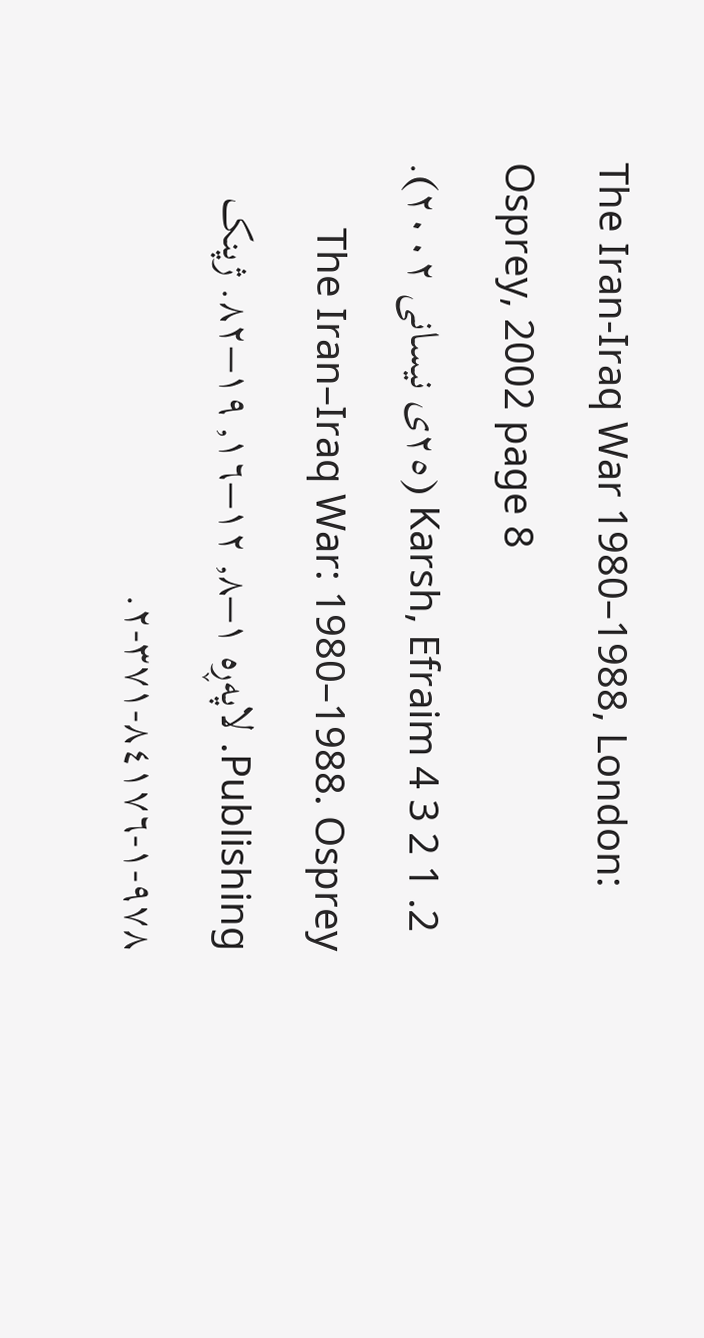The Iran-Iraq War 1980–1988, London: Osprey, 2002 page 8
  2. 1 2 3 4 Karsh, Efraim (٢٥ی نیسانی ٢٠٠٢). The Iran–Iraq War: 1980–1988. Osprey Publishing. لاپەڕە ١–٨, ١٢–١٦, ١٩–٨٢. ژپنک ٩٧٨-١-٨٤١٧٦-٣٧١-٢.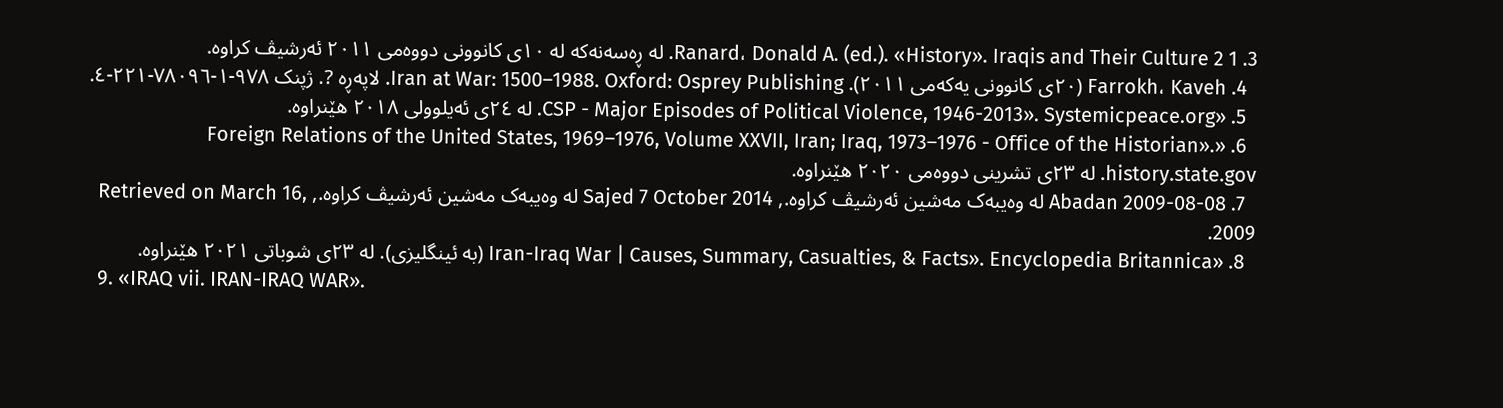3. 1 2 Ranard، Donald A. (ed.). «History». Iraqis and Their Culture. لە ڕەسەنەکە لە ١٠ی کانوونی دووەمی ٢٠١١ ئەرشیڤ کراوە.
  4. Farrokh، Kaveh (٢٠ی کانوونی یەکەمی ٢٠١١). Iran at War: 1500–1988. Oxford: Osprey Publishing. لاپەڕە ?. ژپنک ٩٧٨-١-٧٨٠٩٦-٢٢١-٤.
  5. «CSP - Major Episodes of Political Violence, 1946-2013». Systemicpeace.org. لە ٢٤ی ئەیلوولی ٢٠١٨ ھێنراوە.
  6. «Foreign Relations of the United States, 1969–1976, Volume XXVII, Iran; Iraq, 1973–1976 - Office of the Historian». history.state.gov. لە ٢٣ی تشرینی دووەمی ٢٠٢٠ ھێنراوە.
  7. Abadan 2009-08-08 لە وەیبەک مەشین ئەرشیڤ کراوە., Sajed 7 October 2014 لە وەیبەک مەشین ئەرشیڤ کراوە., Retrieved on March 16, 2009.
  8. «Iran-Iraq War | Causes, Summary, Casualties, & Facts». Encyclopedia Britannica (بە ئینگلیزی). لە ٢٣ی شوباتی ٢٠٢١ ھێنراوە.
  9. «IRAQ vii. IRAN-IRAQ WAR».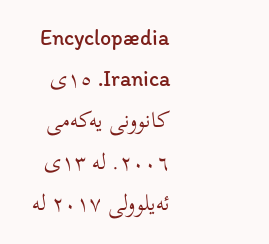Encyclopædia Iranica. ١٥ی کانوونی یەکەمی ٢٠٠٦. لە ١٣ی ئەیلوولی ٢٠١٧ لە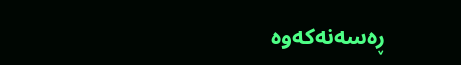ڕەسەنەکەوە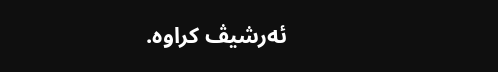ئەرشیڤ کراوە.